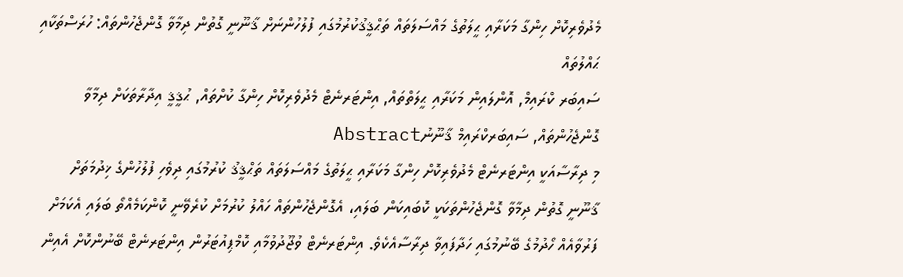މެދުވެރިކޮށް ހިންގާ މަކަރާއި ޙީލަތުގެ މައްސަލަތައް ތަޙްޤީޤުކުރުމުގައި ފުލުހުންނަށް ޤާނޫނީ ގޮތުން ދިމާވާ ގޮންޖެހުންތައް: ހުރަސްތަކާއި ޙައްލުތައް
ސައިބަރ ކްރައިމް, އޮންލައިން މަކަރާއި ޙީލަތްތައް, އިންޓަރނެޓް މެދުވެރިކޮށް ހިންގާ ކުށްތައް, ޙުޤީޤީ އިދާރާތަކަށް ދިމާވާ ގޮންޖެހުންތައް, ސައިބަރކްރައިމް ޤާނޫނުAbstract
މި ދިރާސާއަކީ އިންޓަރނެޓް މެދުވެރިކޮށް ހިންގާ މަކަރާއި ޙީލަތުގެ މައްސަލަތައް ތަޙްޤީޤު ކުރުމުގައި ދިވެހި ފުލުހުންގެ ޚިދުމަތަށް ޤާނޫނީ ގޮތުން ދިމާވާ ގޮންޖެހުންތަކަކީ ކޮބައިކަން ބަލައި، އެގޮންޖެހުންތައް ހައްލު ކުރުމަށް ކުރެވޭނީ ކޮންކަމެއްތޯ ބަލައި އެކަމަށް ފަރުވާއެއް ހޯދުމުގެ ބޭނުމުގައި ހަދާފައިވާ ދިރާސާއެކެވެ. އިންޓަރނެޓް ވުޖޫދުވުމާއި ކޮމްޕިއުޓަރުން އިންޓަރނެޓް ބޭނުންކޮށް އެއިން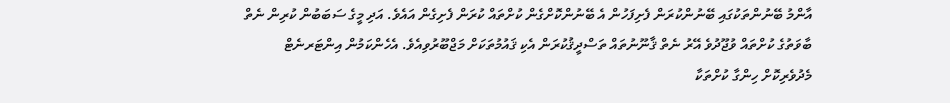އާންމު ބޭނުންތަކުގައި ބޭނުންކުރަން ފެށިފަހުން އެ ބޭނުންކޮށްގެން ކުށްތައް ކުރަން ފެށިގެން އައެވެ. އަދި މީގެ ސަބަބުން ކުރިން ނެތް ބާވަތުގެ ކުށްތައް ވުޖޫދުވެ އޭރު ނެތް ޤާނޫނުތައް ތަސްދީޤުކުރަން އެކި ޤައުމުތަކަށް މަޖްބޫރުވިއެވެ. އެހެންކަމުން އިންޓަރނެޓް މެދުވެރިކޮށް ހިންގާ ކުށްތަކާ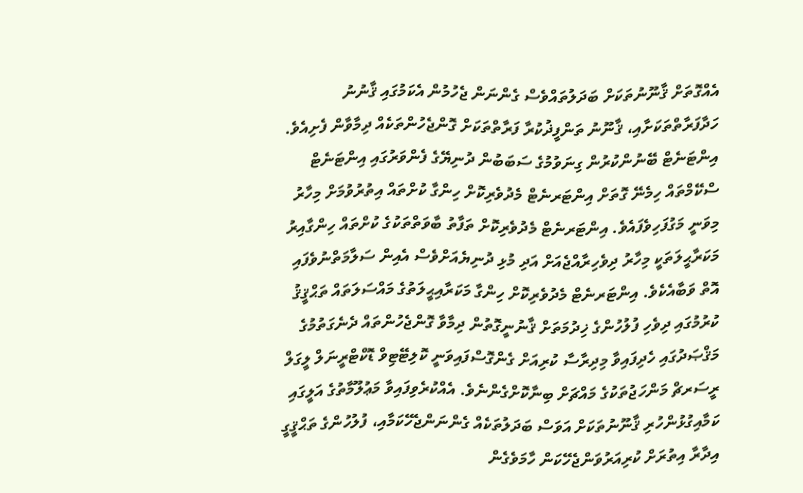އެއްގޮތަށް ޤާނޫނުތަކަށް ބަދަލުތައްވެސް ގެންނަން ޖެހުމުން އެކަމުގައި ޤާނުނު ހަދާފަރާތްތަކަށާއި، ޤާނޫނު ތަންފީޛުކުރާ ފަރާތްތަކަށް ގޮންޖެހުންތަކެއް ދިމާވާން ފެށިއެވެ. އިންޓަނެޓް ބޭނުންކުރުން ގިނަވުމުގެ ސަބަބުން ދުނިޔޭގެ ފެންވަރުގައި އިންޓަނެޓް ސްކޭމްތައް ހިމެނޭ ގޮތަށް އިންޓަރނެޓް މެދުވެރިކޮށް ހިންގާ ކުށްތައް އިތުރުވުމަށް މިހާރު މިވަނީ މަގުފަހިވެފައެވެ. އިންޓަރނެޓް މެދުވެރިކޮށް ތަފާތު ބާވަތްތަކުގެ ކުށްތައް ހިންގާއިރު މަކަރާޙީލަތަކީ މިހާރު ދިވެހިރާއްޖެއަށް އަދި މުޅި ދުނިޔެއަށްވެސް އެއިން ސަލާމަތްނުވެފައި އޮތް ވަބާއެކެވެ. އިންޓަރނެޓް މެދުވެރިކޮށް ހިންގާ މަކަރާއިޙީލަތުގެ މައްސަލަތައް ތަޙްޤީޤު ކުރުމުގައި ދިވެހި ފުލުހުންގެ ޚިދުމަތަށް ޤާނުނީގޮތުން ދިމާވާ ގޮންޖެހުންތައް ދެނެގަތުމުގެ މަޤްޞަދުގައި ހެދިފައިވާ މިދިރާސާ ކުރިއަށް ގެންގޮސްފައިވަނީ ކޮލިޓޭޓިވް ޑޮކްޓްރީނަލް ލީގަލް ރީސަރޗް މަންހަޖުތަކުގެ މައްޗަށް ބިނާކޮށްގެންނެވެ. އެއްކުރެވިފައިވާ މަޢުލޫމާތުގެ އަލީގައި ކަމާއިގުޅުންހުރި ޤާނޫނުތަކަށް އަވަސް ބަދަލުތަކެއް ގެންނަންޖެހޭކަމާއި، ފުލުހުންގެ ތަޙްޤީގީ އިދާރާ އިތުރަށް ކުރިއަރުވަންޖެހޭކަން ހާމަވެގެން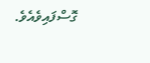ގޮސްފައިވެއެވެ.